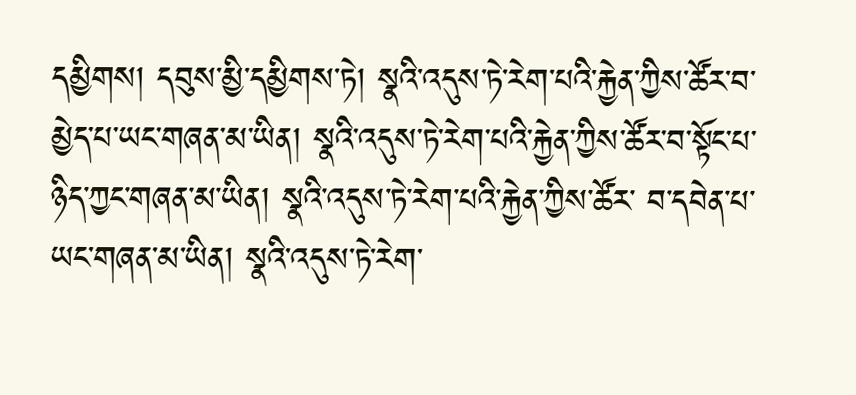དམྱིགས། དབུས་མྱི་དམྱིགས་ཏེ། སྣའི་འདུས་ཏེ་རེག་པའི་རྐྱེན་ཀྱིས་ཚོར་བ་མྱེད་པ་ཡང་གཞན་མ་ཡིན། སྣའི་འདུས་ཏེ་རེག་པའི་རྐྱེན་ཀྱིས་ཚོར་བ་སྟོང་པ་ཉིད་ཀྱང་གཞན་མ་ཡིན། སྣའི་འདུས་ཏེ་རེག་པའི་རྐྱེན་ཀྱིས་ཚོར་ བ་དབེན་པ་ཡང་གཞན་མ་ཡིན། སྣའི་འདུས་ཏེ་རེག་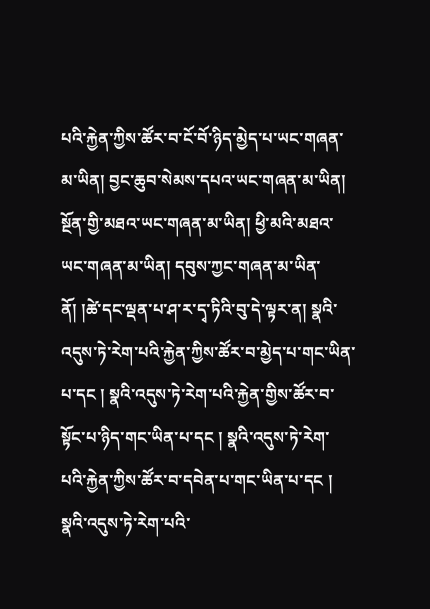པའི་རྐྱེན་ཀྱིས་ཚོར་བ་ངོ་བོ་ཉིད་མྱེད་པ་ཡང་གཞན་མ་ཡིན། བྱང་ཆུབ་སེམས་དཔའ་ཡང་གཞན་མ་ཡིན། སྔོན་གྱི་མཐའ་ཡང་གཞན་མ་ཡིན། ཕྱི་མའི་མཐའ་ཡང་གཞན་མ་ཡིན། དབུས་ཀྱང་གཞན་མ་ཡིན་ནོ། །ཚེ་དང་ལྡན་པ་ཤ་ར་དྭ་ཏིའི་བུ་དེ་ལྟར་ན། སྣའི་འདུས་ཏེ་རེག་པའི་རྐྱེན་ཀྱིས་ཚོར་བ་མྱེད་པ་གང་ཡིན་པ་དང ། སྣའི་འདུས་ཏེ་རེག་པའི་རྐྱེན་གྱིས་ཚོར་བ་སྟོང་པ་ཉིད་གང་ཡིན་པ་དང ། སྣའི་འདུས་ཏེ་རེག་ པའི་རྐྱེན་ཀྱིས་ཚོར་བ་དབེན་པ་གང་ཡིན་པ་དང ། སྣའི་འདུས་ཏེ་རེག་པའི་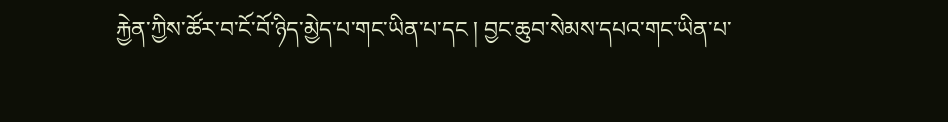རྐྱེན་ཀྱིས་ཚོར་བ་ངོ་བོ་ཉིད་མྱེད་པ་གང་ཡིན་པ་དང ། བྱང་ཆུབ་སེམས་དཔའ་གང་ཡིན་པ་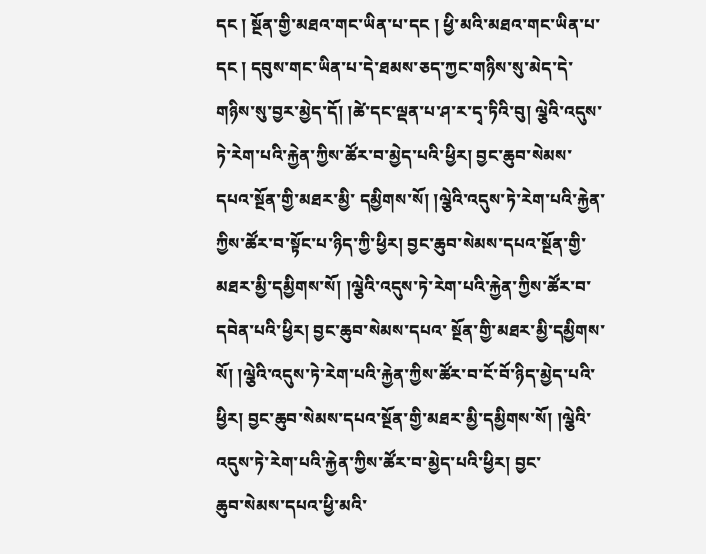དང ། སྔོན་གྱི་མཐའ་གང་ཡིན་པ་དང ། ཕྱི་མའི་མཐའ་གང་ཡིན་པ་ དང ། དབུས་གང་ཡིན་པ་དེ་ཐམས་ཅད་ཀྱང་གཉིས་སུ་མེད་དེ་གཉིས་སུ་བྱར་མྱེད་དོ། །ཚེ་དང་ལྡན་པ་ཤ་ར་དྭ་ཏིའི་བུ། ལྕེའི་འདུས་ཏེ་རེག་པའི་རྐྱེན་ཀྱིས་ཚོར་བ་མྱེད་པའི་ཕྱིར། བྱང་ཆུབ་སེམས་དཔའ་སྔོན་གྱི་མཐར་མྱི་ དམྱིགས་སོ། །ལྕེའི་འདུས་ཏེ་རེག་པའི་རྐྱེན་ཀྱིས་ཚོར་བ་སྟོང་པ་ཉིད་ཀྱི་ཕྱིར། བྱང་ཆུབ་སེམས་དཔའ་སྔོན་གྱི་མཐར་མྱི་དམྱིགས་སོ། །ལྕེའི་འདུས་ཏེ་རེག་པའི་རྐྱེན་ཀྱིས་ཚོར་བ་དབེན་པའི་ཕྱིར། བྱང་ཆུབ་སེམས་དཔའ་ སྔོན་གྱི་མཐར་མྱི་དམྱིགས་སོ། །ལྕེའི་འདུས་ཏེ་རེག་པའི་རྐྱེན་ཀྱིས་ཚོར་བ་ངོ་བོ་ཉིད་མྱེད་པའི་ཕྱིར། བྱང་ཆུབ་སེམས་དཔའ་སྔོན་གྱི་མཐར་མྱི་དམྱིགས་སོ། །ལྕེའི་འདུས་ཏེ་རེག་པའི་རྐྱེན་ཀྱིས་ཚོར་བ་མྱེད་པའི་ཕྱིར། བྱང་
ཆུབ་སེམས་དཔའ་ཕྱི་མའི་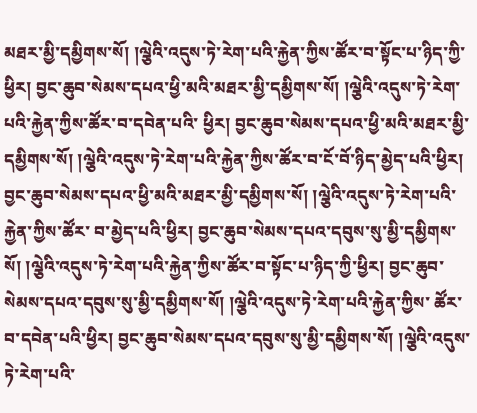མཐར་མྱི་དམྱིགས་སོ། །ལྕེའི་འདུས་ཏེ་རེག་པའི་རྐྱེན་ཀྱིས་ཚོར་བ་སྟོང་པ་ཉིད་ཀྱི་ཕྱིར། བྱང་ཆུབ་སེམས་དཔའ་ཕྱི་མའི་མཐར་མྱི་དམྱིགས་སོ། །ལྕེའི་འདུས་ཏེ་རེག་པའི་རྐྱེན་ཀྱིས་ཚོར་བ་དབེན་པའི་ ཕྱིར། བྱང་ཆུབ་སེམས་དཔའ་ཕྱི་མའི་མཐར་མྱི་དམྱིགས་སོ། །ལྕེའི་འདུས་ཏེ་རེག་པའི་རྐྱེན་ཀྱིས་ཚོར་བ་ངོ་བོ་ཉིད་མྱེད་པའི་ཕྱིར། བྱང་ཆུབ་སེམས་དཔའ་ཕྱི་མའི་མཐར་མྱི་དམྱིགས་སོ། །ལྕེའི་འདུས་ཏེ་རེག་པའི་རྐྱེན་ཀྱིས་ཚོར་ བ་མྱེད་པའི་ཕྱིར། བྱང་ཆུབ་སེམས་དཔའ་དབུས་སུ་མྱི་དམྱིགས་སོ། །ལྕེའི་འདུས་ཏེ་རེག་པའི་རྐྱེན་ཀྱིས་ཚོར་བ་སྟོང་པ་ཉིད་ཀྱི་ཕྱིར། བྱང་ཆུབ་སེམས་དཔའ་དབུས་སུ་མྱི་དམྱིགས་སོ། །ལྕེའི་འདུས་ཏེ་རེག་པའི་རྐྱེན་ཀྱིས་ ཚོར་བ་དབེན་པའི་ཕྱིར། བྱང་ཆུབ་སེམས་དཔའ་དབུས་སུ་མྱི་དམྱིགས་སོ། །ལྕེའི་འདུས་ཏེ་རེག་པའི་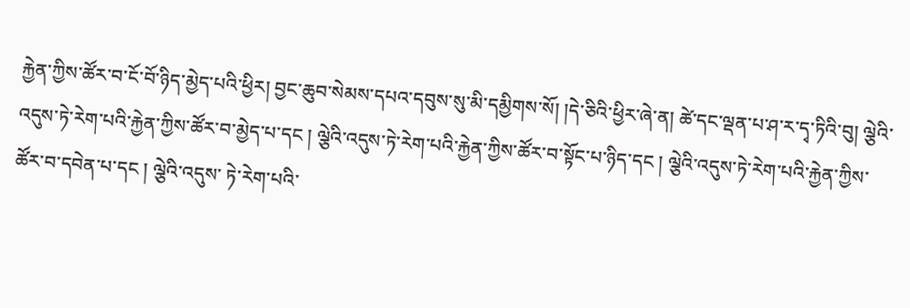རྐྱེན་ཀྱིས་ཚོར་བ་ངོ་བོ་ཉིད་མྱེད་པའི་ཕྱིར། བྱང་ཆུབ་སེམས་དཔའ་དབུས་སུ་མི་དམྱིགས་སོ། །དེ་ཅིའི་ཕྱིར་ཞེ་ན། ཚེ་དང་ལྡན་པ་ཤ་ར་དྭ་ཏིའི་བུ། ལྕེའི་འདུས་ཏེ་རེག་པའི་རྐྱེན་ཀྱིས་ཚོར་བ་མྱེད་པ་དང ། ལྕེའི་འདུས་ཏེ་རེག་པའི་རྐྱེན་ཀྱིས་ཚོར་བ་སྟོང་པ་ཉིད་དང ། ལྕེའི་འདུས་ཏེ་རེག་པའི་རྐྱེན་ཀྱིས་ཚོར་བ་དབེན་པ་དང ། ལྕེའི་འདུས་ ཏེ་རེག་པའི་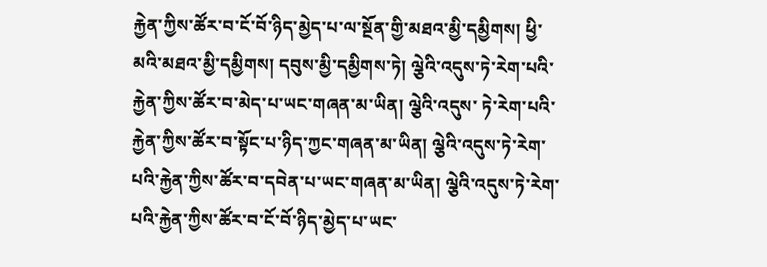རྐྱེན་ཀྱིས་ཚོར་བ་ངོ་བོ་ཉིད་མྱེད་པ་ལ་སྔོན་གྱི་མཐའ་མྱི་དམྱིགས། ཕྱི་མའི་མཐའ་མྱི་དམྱིགས། དབུས་མྱི་དམྱིགས་ཏེ། ལྕེའི་འདུས་ཏེ་རེག་པའི་རྐྱེན་ཀྱིས་ཚོར་བ་མེད་པ་ཡང་གཞན་མ་ཡིན། ལྕེའི་འདུས་ ཏེ་རེག་པའི་རྐྱེན་ཀྱིས་ཚོར་བ་སྟོང་པ་ཉིད་ཀྱང་གཞན་མ་ཡིན། ལྕེའི་འདུས་ཏེ་རེག་པའི་རྐྱེན་ཀྱིས་ཚོར་བ་དབེན་པ་ཡང་གཞན་མ་ཡིན། ལྕེའི་འདུས་ཏེ་རེག་པའི་རྐྱེན་ཀྱིས་ཚོར་བ་ངོ་བོ་ཉིད་མྱེད་པ་ཡང་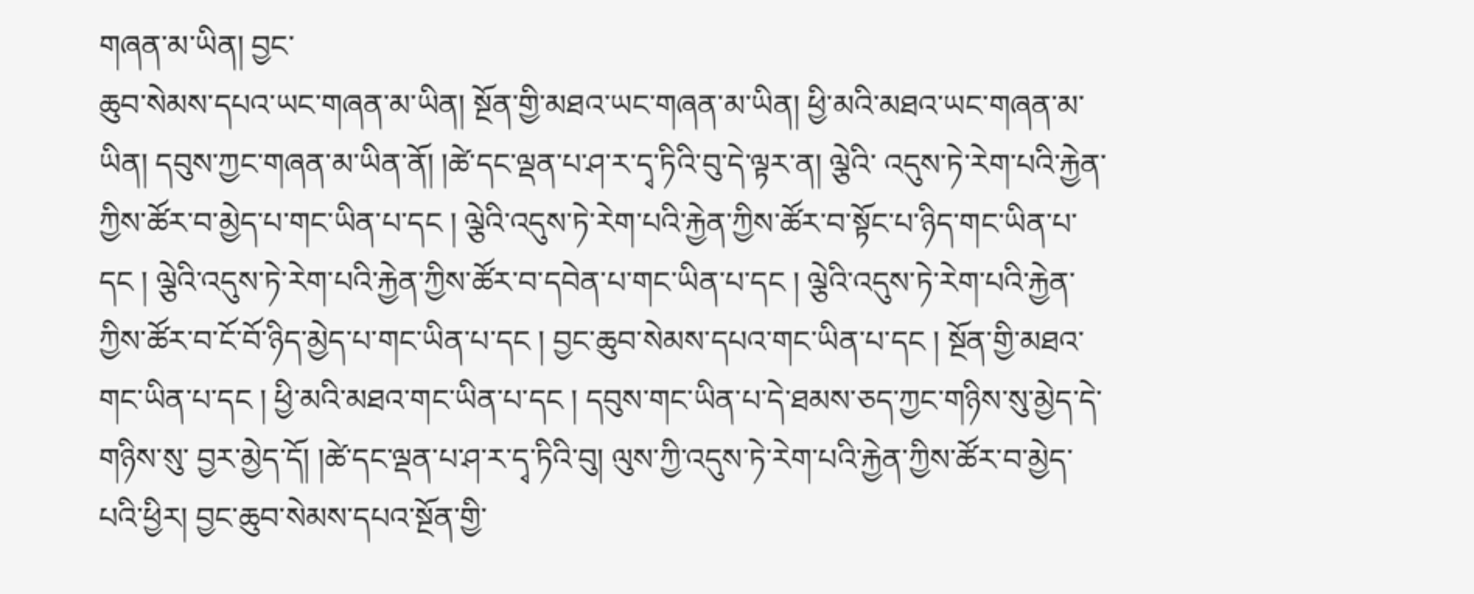གཞན་མ་ཡིན། བྱང་
ཆུབ་སེམས་དཔའ་ཡང་གཞན་མ་ཡིན། སྔོན་གྱི་མཐའ་ཡང་གཞན་མ་ཡིན། ཕྱི་མའི་མཐའ་ཡང་གཞན་མ་ཡིན། དབུས་ཀྱང་གཞན་མ་ཡིན་ནོ། །ཚེ་དང་ལྡན་པ་ཤ་ར་དྭ་ཏིའི་བུ་དེ་ལྟར་ན། ལྕེའི་ འདུས་ཏེ་རེག་པའི་རྐྱེན་ཀྱིས་ཚོར་བ་མྱེད་པ་གང་ཡིན་པ་དང ། ལྕེའི་འདུས་ཏེ་རེག་པའི་རྐྱེན་ཀྱིས་ཚོར་བ་སྟོང་པ་ཉིད་གང་ཡིན་པ་དང ། ལྕེའི་འདུས་ཏེ་རེག་པའི་རྐྱེན་ཀྱིས་ཚོར་བ་དབེན་པ་གང་ཡིན་པ་དང ། ལྕེའི་འདུས་ཏེ་རེག་པའི་རྐྱེན་ ཀྱིས་ཚོར་བ་ངོ་བོ་ཉིད་མྱེད་པ་གང་ཡིན་པ་དང ། བྱང་ཆུབ་སེམས་དཔའ་གང་ཡིན་པ་དང ། སྔོན་གྱི་མཐའ་གང་ཡིན་པ་དང ། ཕྱི་མའི་མཐའ་གང་ཡིན་པ་དང ། དབུས་གང་ཡིན་པ་དེ་ཐམས་ཅད་ཀྱང་གཉིས་སུ་མྱེད་དེ་གཉིས་སུ་ བྱར་མྱེད་དོ། །ཚེ་དང་ལྡན་པ་ཤ་ར་དྭ་ཏིའི་བུ། ལུས་ཀྱི་འདུས་ཏེ་རེག་པའི་རྐྱེན་ཀྱིས་ཚོར་བ་མྱེད་པའི་ཕྱིར། བྱང་ཆུབ་སེམས་དཔའ་སྔོན་གྱི་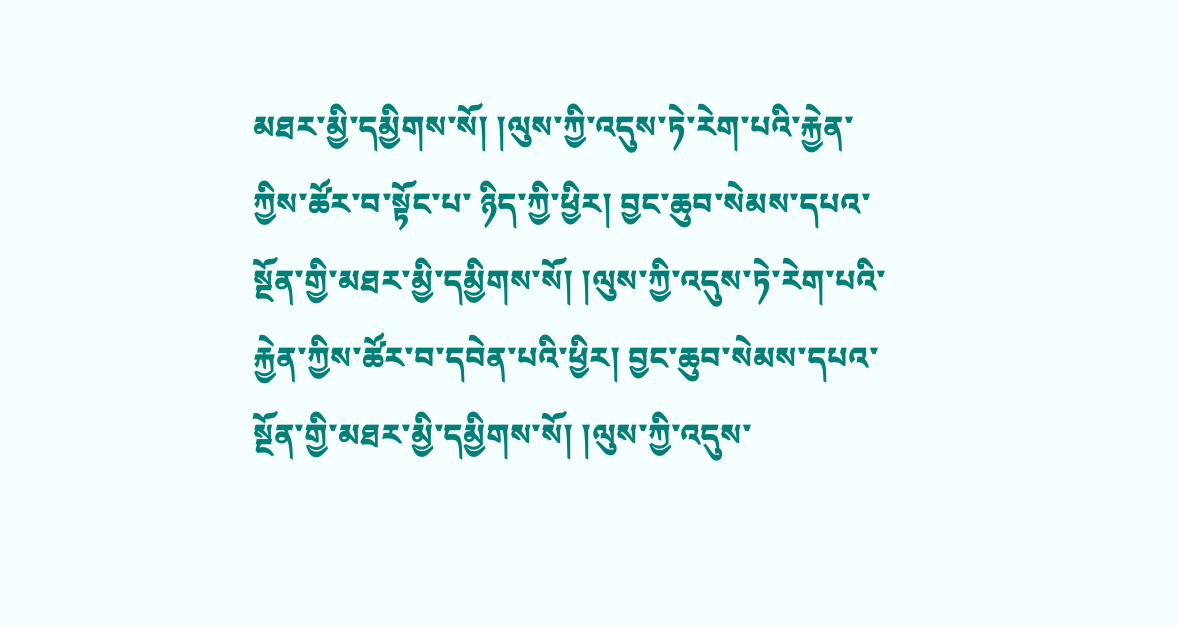མཐར་མྱི་དམྱིགས་སོ། །ལུས་ཀྱི་འདུས་ཏེ་རེག་པའི་རྐྱེན་ཀྱིས་ཚོར་བ་སྟོང་པ་ ཉིད་ཀྱི་ཕྱིར། བྱང་ཆུབ་སེམས་དཔའ་སྔོན་གྱི་མཐར་མྱི་དམྱིགས་སོ། །ལུས་ཀྱི་འདུས་ཏེ་རེག་པའི་རྐྱེན་ཀྱིས་ཚོར་བ་དབེན་པའི་ཕྱིར། བྱང་ཆུབ་སེམས་དཔའ་སྔོན་གྱི་མཐར་མྱི་དམྱིགས་སོ། །ལུས་ཀྱི་འདུས་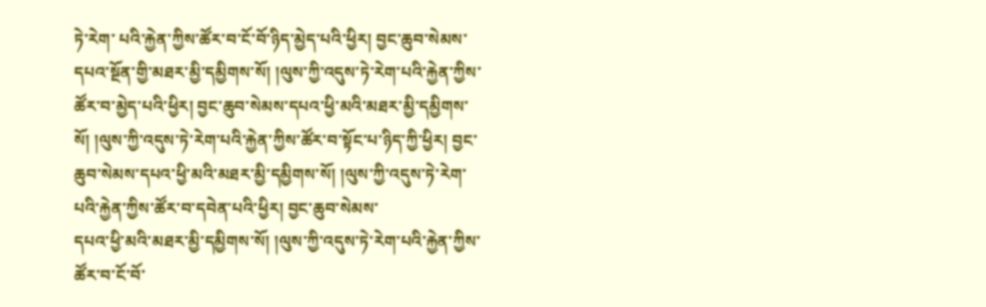ཏེ་རེག་ པའི་རྐྱེན་ཀྱིས་ཚོར་བ་ངོ་བོ་ཉིད་མྱེད་པའི་ཕྱིར། བྱང་ཆུབ་སེམས་དཔའ་སྔོན་གྱི་མཐར་མྱི་དམྱིགས་སོ། །ལུས་ཀྱི་འདུས་ཏེ་རེག་པའི་རྐྱེན་ཀྱིས་ཚོར་བ་མྱེད་པའི་ཕྱིར། བྱང་ཆུབ་སེམས་དཔའ་ཕྱི་མའི་མཐར་མྱི་དམྱིགས་ སོ། །ལུས་ཀྱི་འདུས་ཏེ་རེག་པའི་རྐྱེན་ཀྱིས་ཚོར་བ་སྟོང་པ་ཉིད་ཀྱི་ཕྱིར། བྱང་ཆུབ་སེམས་དཔའ་ཕྱི་མའི་མཐར་མྱི་དམྱིགས་སོ། །ལུས་ཀྱི་འདུས་ཏེ་རེག་པའི་རྐྱེན་ཀྱིས་ཚོར་བ་དབེན་པའི་ཕྱིར། བྱང་ཆུབ་སེམས་
དཔའ་ཕྱི་མའི་མཐར་མྱི་དམྱིགས་སོ། །ལུས་ཀྱི་འདུས་ཏེ་རེག་པའི་རྐྱེན་ཀྱིས་ཚོར་བ་ངོ་བོ་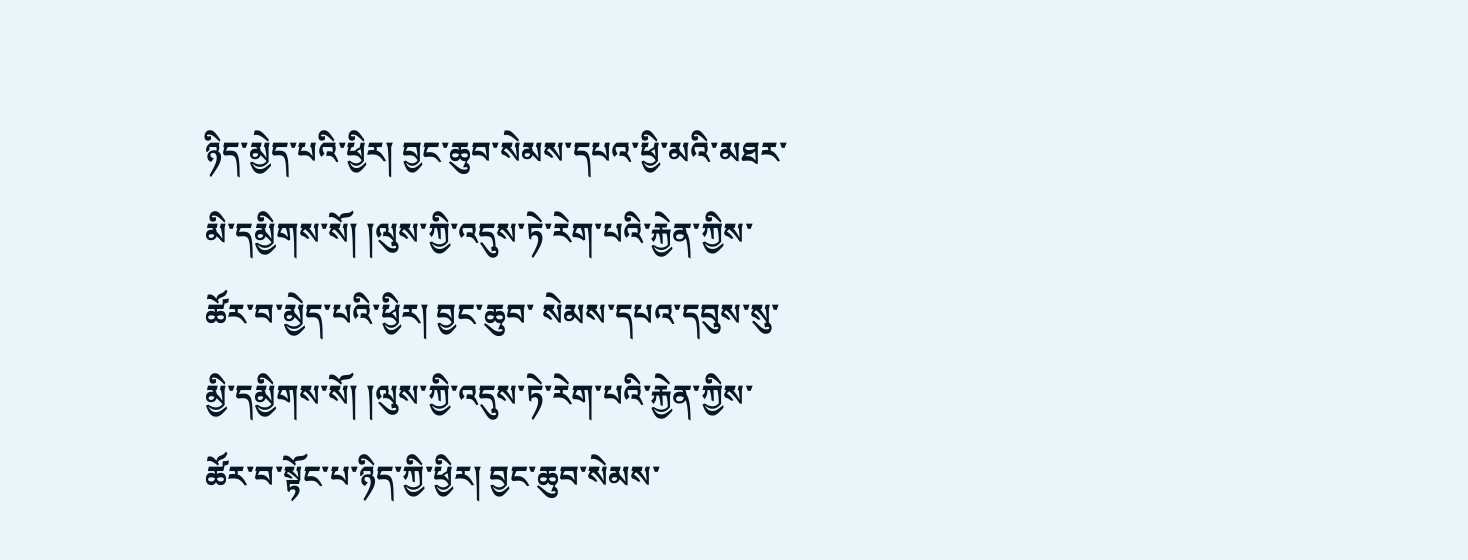ཉིད་མྱེད་པའི་ཕྱིར། བྱང་ཆུབ་སེམས་དཔའ་ཕྱི་མའི་མཐར་མི་དམྱིགས་སོ། །ལུས་ཀྱི་འདུས་ཏེ་རེག་པའི་རྐྱེན་ཀྱིས་ཚོར་བ་མྱེད་པའི་ཕྱིར། བྱང་ཆུབ་ སེམས་དཔའ་དབུས་སུ་མྱི་དམྱིགས་སོ། །ལུས་ཀྱི་འདུས་ཏེ་རེག་པའི་རྐྱེན་ཀྱིས་ཚོར་བ་སྟོང་པ་ཉིད་ཀྱི་ཕྱིར། བྱང་ཆུབ་སེམས་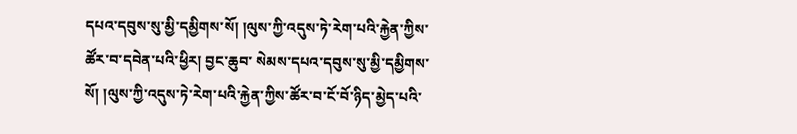དཔའ་དབུས་སུ་མྱི་དམྱིགས་སོ། །ལུས་ཀྱི་འདུས་ཏེ་རེག་པའི་རྐྱེན་ཀྱིས་ཚོར་བ་དབེན་པའི་ཕྱིར། བྱང་ཆུབ་ སེམས་དཔའ་དབུས་སུ་མྱི་དམྱིགས་སོ། །ལུས་ཀྱི་འདུས་ཏེ་རེག་པའི་རྐྱེན་ཀྱིས་ཚོར་བ་ངོ་བོ་ཉིད་མྱེད་པའི་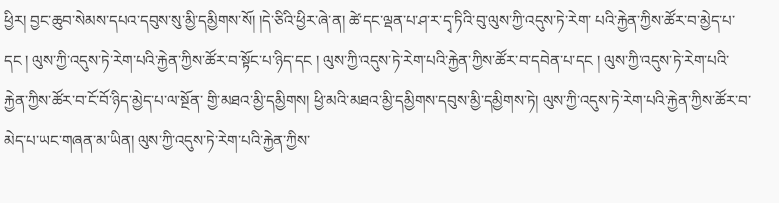ཕྱིར། བྱང་ཆུབ་སེམས་དཔའ་དབུས་སུ་མྱི་དམྱིགས་སོ། །དེ་ཅིའི་ཕྱིར་ཞེ་ན། ཚེ་དང་ལྡན་པ་ཤ་ར་དྭ་ཏིའི་བུ་ལུས་ཀྱི་འདུས་ཏེ་རེག་ པའི་རྐྱེན་ཀྱིས་ཚོར་བ་མྱེད་པ་དང ། ལུས་ཀྱི་འདུས་ཏེ་རེག་པའི་རྐྱེན་ཀྱིས་ཚོར་བ་སྟོང་པ་ཉིད་དང ། ལུས་ཀྱི་འདུས་ཏེ་རེག་པའི་རྐྱེན་ཀྱིས་ཚོར་བ་དབེན་པ་དང ། ལུས་ཀྱི་འདུས་ཏེ་རེག་པའི་རྐྱེན་ཀྱིས་ཚོར་བ་ངོ་བོ་ཉིད་མྱེད་པ་ལ་སྔོན་ གྱི་མཐའ་མྱི་དམྱིགས། ཕྱི་མའི་མཐའ་མྱི་དམྱིགས་དབུས་མྱི་དམྱིགས་ཏེ། ལུས་ཀྱི་འདུས་ཏེ་རེག་པའི་རྐྱེན་ཀྱིས་ཚོར་བ་མེད་པ་ཡང་གཞན་མ་ཡིན། ལུས་ཀྱི་འདུས་ཏེ་རེག་པའི་རྐྱེན་ཀྱིས་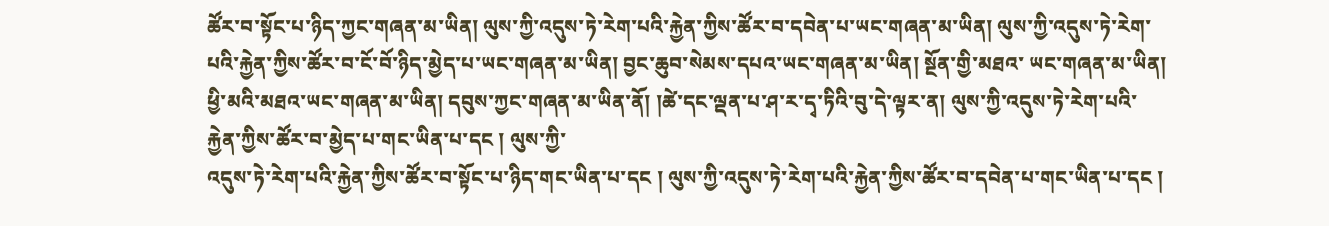ཚོར་བ་སྟོང་པ་ཉིད་ཀྱང་གཞན་མ་ཡིན། ལུས་ཀྱི་འདུས་ཏེ་རེག་པའི་རྐྱེན་ཀྱིས་ཚོར་བ་དབེན་པ་ཡང་གཞན་མ་ཡིན། ལུས་ཀྱི་འདུས་ཏེ་རེག་པའི་རྐྱེན་ཀྱིས་ཚོར་བ་ངོ་བོ་ཉིད་མྱེད་པ་ཡང་གཞན་མ་ཡིན། བྱང་ཆུབ་སེམས་དཔའ་ཡང་གཞན་མ་ཡིན། སྔོན་གྱི་མཐའ་ ཡང་གཞན་མ་ཡིན། ཕྱི་མའི་མཐའ་ཡང་གཞན་མ་ཡིན། དབུས་ཀྱང་གཞན་མ་ཡིན་ནོ། །ཚེ་དང་ལྡན་པ་ཤ་ར་དྭ་ཏིའི་བུ་དེ་ལྟར་ན། ལུས་ཀྱི་འདུས་ཏེ་རེག་པའི་རྐྱེན་ཀྱིས་ཚོར་བ་མྱེད་པ་གང་ཡིན་པ་དང ། ལུས་ཀྱི་
འདུས་ཏེ་རེག་པའི་རྐྱེན་ཀྱིས་ཚོར་བ་སྟོང་པ་ཉིད་གང་ཡིན་པ་དང ། ལུས་ཀྱི་འདུས་ཏེ་རེག་པའི་རྐྱེན་ཀྱིས་ཚོར་བ་དབེན་པ་གང་ཡིན་པ་དང །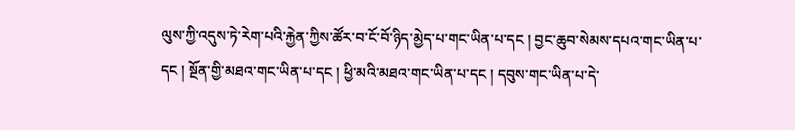ལུས་ཀྱི་འདུས་ཏེ་རེག་པའི་རྐྱེན་ཀྱིས་ཚོར་བ་ངོ་བོ་ཉིད་མྱེད་པ་གང་ཡིན་པ་དང ། བྱང་ཆུབ་སེམས་དཔའ་གང་ཡིན་པ་དང ། སྔོན་གྱི་མཐའ་གང་ཡིན་པ་དང ། ཕྱི་མའི་མཐའ་གང་ཡིན་པ་དང ། དབུས་གང་ཡིན་པ་དེ་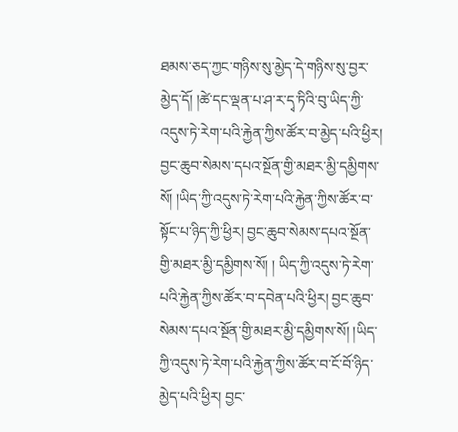ཐམས་ཅད་ཀྱང་གཉིས་སུ་མྱེད་དེ་གཉིས་སུ་བྱར་མྱེད་དོ། །ཚེ་དང་ལྡན་པ་ཤ་ར་དྭ་ཏིའི་བུ་ཡིད་ཀྱི་ འདུས་ཏེ་རེག་པའི་རྐྱེན་ཀྱིས་ཚོར་བ་མྱེད་པའི་ཕྱིར། བྱང་ཆུབ་སེམས་དཔའ་སྔོན་གྱི་མཐར་མྱི་དམྱིགས་སོ། །ཡིད་ཀྱི་འདུས་ཏེ་རེག་པའི་རྐྱེན་ཀྱིས་ཚོར་བ་སྟོང་པ་ཉིད་ཀྱི་ཕྱིར། བྱང་ཆུབ་སེམས་དཔའ་སྔོན་གྱི་མཐར་མྱི་དམྱིགས་སོ། ། ཡིད་ཀྱི་འདུས་ཏེ་རེག་པའི་རྐྱེན་ཀྱིས་ཚོར་བ་དབེན་པའི་ཕྱིར། བྱང་ཆུབ་སེམས་དཔའ་སྔོན་གྱི་མཐར་མྱི་དམྱིགས་སོ། །ཡིད་ཀྱི་འདུས་ཏེ་རེག་པའི་རྐྱེན་ཀྱིས་ཚོར་བ་ངོ་བོ་ཉིད་མྱེད་པའི་ཕྱིར། བྱང་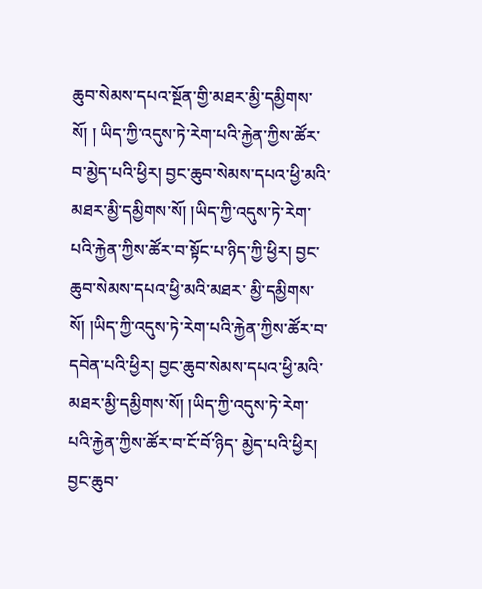ཆུབ་སེམས་དཔའ་སྔོན་གྱི་མཐར་མྱི་དམྱིགས་སོ། ། ཡིད་ཀྱི་འདུས་ཏེ་རེག་པའི་རྐྱེན་ཀྱིས་ཚོར་བ་མྱེད་པའི་ཕྱིར། བྱང་ཆུབ་སེམས་དཔའ་ཕྱི་མའི་མཐར་མྱི་དམྱིགས་སོ། །ཡིད་ཀྱི་འདུས་ཏེ་རེག་པའི་རྐྱེན་ཀྱིས་ཚོར་བ་སྟོང་པ་ཉིད་ཀྱི་ཕྱིར། བྱང་ཆུབ་སེམས་དཔའ་ཕྱི་མའི་མཐར་ མྱི་དམྱིགས་སོ། །ཡིད་ཀྱི་འདུས་ཏེ་རེག་པའི་རྐྱེན་ཀྱིས་ཚོར་བ་དབེན་པའི་ཕྱིར། བྱང་ཆུབ་སེམས་དཔའ་ཕྱི་མའི་མཐར་མྱི་དམྱིགས་སོ། །ཡིད་ཀྱི་འདུས་ཏེ་རེག་པའི་རྐྱེན་ཀྱིས་ཚོར་བ་ངོ་བོ་ཉིད་ མྱེད་པའི་ཕྱིར། བྱང་ཆུབ་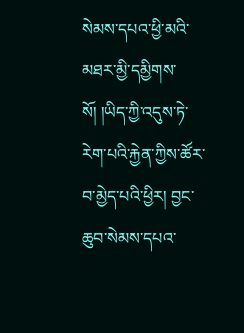སེམས་དཔའ་ཕྱི་མའི་མཐར་མྱི་དམྱིགས་སོ། །ཡིད་ཀྱི་འདུས་ཏེ་རེག་པའི་རྐྱེན་ཀྱིས་ཚོར་བ་མྱེད་པའི་ཕྱིར། བྱང་ཆུབ་སེམས་དཔའ་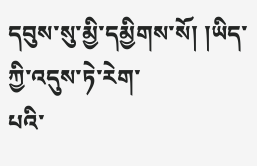དབུས་སུ་མྱི་དམྱིགས་སོ། །ཡིད་ཀྱི་འདུས་ཏེ་རེག་
པའི་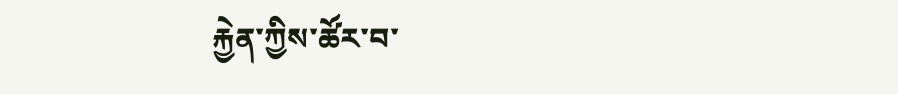རྐྱེན་ཀྱིས་ཚོར་བ་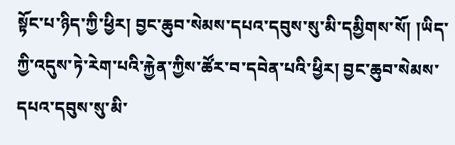སྟོང་པ་ཉིད་ཀྱི་ཕྱིར། བྱང་ཆུབ་སེམས་དཔའ་དབུས་སུ་མི་དམྱིགས་སོ། །ཡིད་ཀྱི་འདུས་ཏེ་རེག་པའི་རྐྱེན་ཀྱིས་ཚོར་བ་དབེན་པའི་ཕྱིར། བྱང་ཆུབ་སེམས་དཔའ་དབུས་སུ་མི་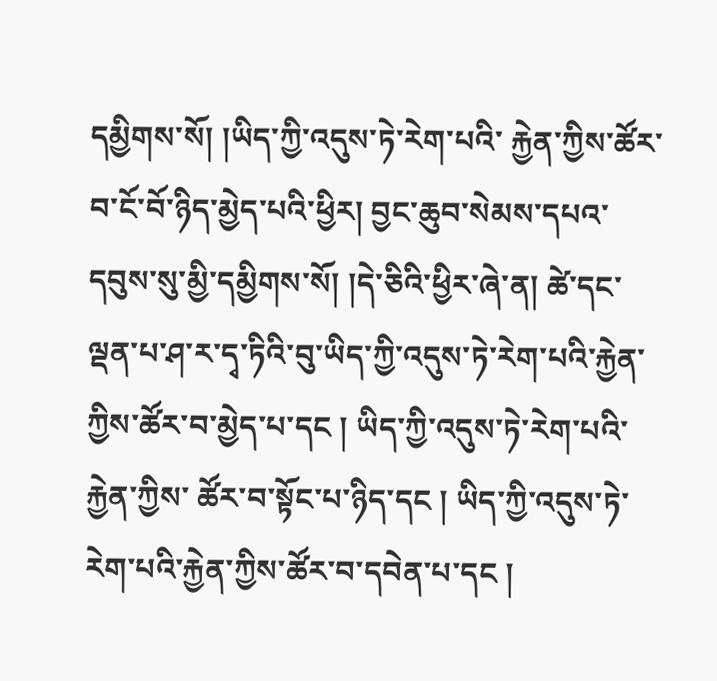དམྱིགས་སོ། །ཡིད་ཀྱི་འདུས་ཏེ་རེག་པའི་ རྐྱེན་ཀྱིས་ཚོར་བ་ངོ་བོ་ཉིད་མྱེད་པའི་ཕྱིར། བྱང་ཆུབ་སེམས་དཔའ་དབུས་སུ་མྱི་དམྱིགས་སོ། །དེ་ཅིའི་ཕྱིར་ཞེ་ན། ཚེ་དང་ལྡན་པ་ཤ་ར་དྭ་ཏིའི་བུ་ཡིད་ཀྱི་འདུས་ཏེ་རེག་པའི་རྐྱེན་ཀྱིས་ཚོར་བ་མྱེད་པ་དང ། ཡིད་ཀྱི་འདུས་ཏེ་རེག་པའི་རྐྱེན་ཀྱིས་ ཚོར་བ་སྟོང་པ་ཉིད་དང ། ཡིད་ཀྱི་འདུས་ཏེ་རེག་པའི་རྐྱེན་ཀྱིས་ཚོར་བ་དབེན་པ་དང །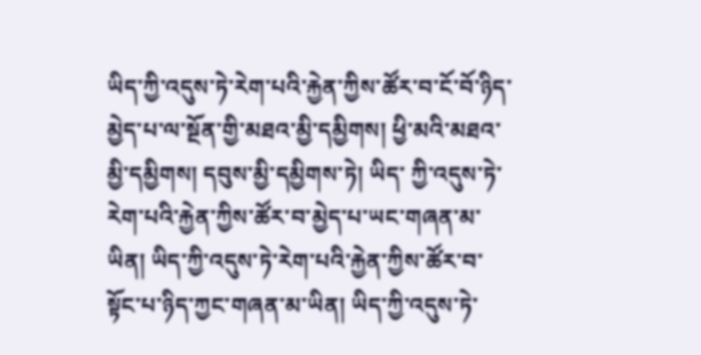ཡིད་ཀྱི་འདུས་ཏེ་རེག་པའི་རྐྱེན་ཀྱིས་ཚོར་བ་ངོ་བོ་ཉིད་མྱེད་པ་ལ་སྔོན་གྱི་མཐའ་མྱི་དམྱིགས། ཕྱི་མའི་མཐའ་མྱི་དམྱིགས། དབུས་མྱི་དམྱིགས་ཏེ། ཡིད་ ཀྱི་འདུས་ཏེ་རེག་པའི་རྐྱེན་ཀྱིས་ཚོར་བ་མྱེད་པ་ཡང་གཞན་མ་ཡིན། ཡིད་ཀྱི་འདུས་ཏེ་རེག་པའི་རྐྱེན་ཀྱིས་ཚོར་བ་སྟོང་པ་ཉིད་ཀྱང་གཞན་མ་ཡིན། ཡིད་ཀྱི་འདུས་ཏེ་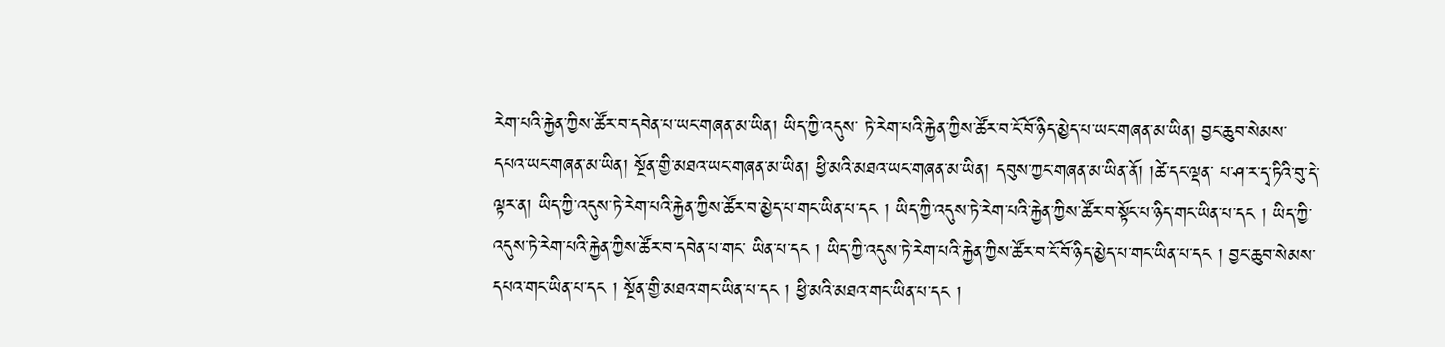རེག་པའི་རྐྱེན་ཀྱིས་ཚོར་བ་དབེན་པ་ཡང་གཞན་མ་ཡིན། ཡིད་ཀྱི་འདུས་ ཏེ་རེག་པའི་རྐྱེན་ཀྱིས་ཚོར་བ་ངོ་བོ་ཉིད་མྱེད་པ་ཡང་གཞན་མ་ཡིན། བྱང་ཆུབ་སེམས་དཔའ་ཡང་གཞན་མ་ཡིན། སྔོན་གྱི་མཐའ་ཡང་གཞན་མ་ཡིན། ཕྱི་མའི་མཐའ་ཡང་གཞན་མ་ཡིན། དབུས་ཀྱང་གཞན་མ་ཡིན་ནོ། །ཚེ་དང་ལྡན་ པ་ཤ་ར་དྭ་ཏིའི་བུ་དེ་ལྟར་ན། ཡིད་ཀྱི་འདུས་ཏེ་རེག་པའི་རྐྱེན་ཀྱིས་ཚོར་བ་མྱེད་པ་གང་ཡིན་པ་དང ། ཡིད་ཀྱི་འདུས་ཏེ་རེག་པའི་རྐྱེན་ཀྱིས་ཚོར་བ་སྟོང་པ་ཉིད་གང་ཡིན་པ་དང ། ཡིད་ཀྱི་འདུས་ཏེ་རེག་པའི་རྐྱེན་ཀྱིས་ཚོར་བ་དབེན་པ་གང་ ཡིན་པ་དང ། ཡིད་ཀྱི་འདུས་ཏེ་རེག་པའི་རྐྱེན་ཀྱིས་ཚོར་བ་ངོ་བོ་ཉིད་མྱེད་པ་གང་ཡིན་པ་དང ། བྱང་ཆུབ་སེམས་དཔའ་གང་ཡིན་པ་དང ། སྔོན་གྱི་མཐའ་གང་ཡིན་པ་དང ། ཕྱི་མའི་མཐའ་གང་ཡིན་པ་དང །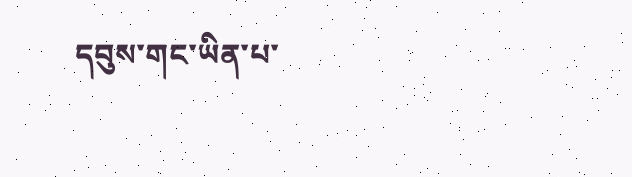དབུས་གང་ཡིན་པ་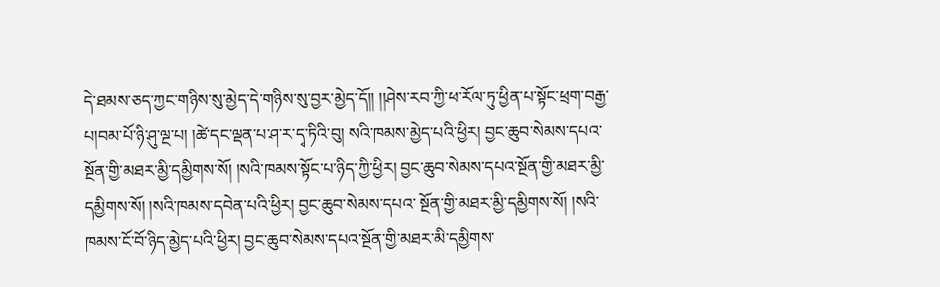དེ་ཐམས་ཅད་ཀྱང་གཉིས་སུ་མྱེད་དེ་གཉིས་སུ་བྱར་མྱེད་དོ།། །།ཤེས་རབ་ཀྱི་ཕ་རོལ་ཏུ་ཕྱིན་པ་སྟོང་ཕྲག་བརྒྱ་པ།བམ་པོ་ཉི་ཤུ་ལྔ་པ། །ཚེ་དང་ལྡན་པ་ཤ་ར་དྭ་ཏིའི་བུ། སའི་ཁམས་མྱེད་པའི་ཕྱིར། བྱང་ཆུབ་སེམས་དཔའ་སྔོན་གྱི་མཐར་མྱི་དམྱིགས་སོ། །སའི་ཁམས་སྟོང་པ་ཉིད་ཀྱི་ཕྱིར། བྱང་ཆུབ་སེམས་དཔའ་སྔོན་གྱི་མཐར་མྱི་དམྱིགས་སོ། །སའི་ཁམས་དབེན་པའི་ཕྱིར། བྱང་ཆུབ་སེམས་དཔའ་ སྔོན་གྱི་མཐར་མྱི་དམྱིགས་སོ། །སའི་ཁམས་ངོ་བོ་ཉིད་མྱེད་པའི་ཕྱིར། བྱང་ཆུབ་སེམས་དཔའ་སྔོན་གྱི་མཐར་མི་དམྱིགས་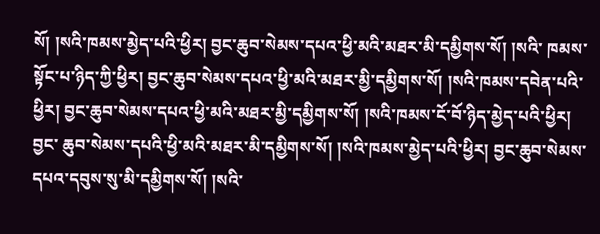སོ། །སའི་ཁམས་མྱེད་པའི་ཕྱིར། བྱང་ཆུབ་སེམས་དཔའ་ཕྱི་མའི་མཐར་མི་དམྱིགས་སོ། །སའི་ ཁམས་སྟོང་པ་ཉིད་ཀྱི་ཕྱིར། བྱང་ཆུབ་སེམས་དཔའ་ཕྱི་མའི་མཐར་མྱི་དམྱིགས་སོ། །སའི་ཁམས་དབེན་པའི་ཕྱིར། བྱང་ཆུབ་སེམས་དཔའ་ཕྱི་མའི་མཐར་མྱི་དམྱིགས་སོ། །སའི་ཁམས་ངོ་བོ་ཉིད་མྱེད་པའི་ཕྱིར། བྱང་ ཆུབ་སེམས་དཔའི་ཕྱི་མའི་མཐར་མི་དམྱིགས་སོ། །སའི་ཁམས་མྱེད་པའི་ཕྱིར། བྱང་ཆུབ་སེམས་དཔའ་དབུས་སུ་མི་དམྱིགས་སོ། །སའི་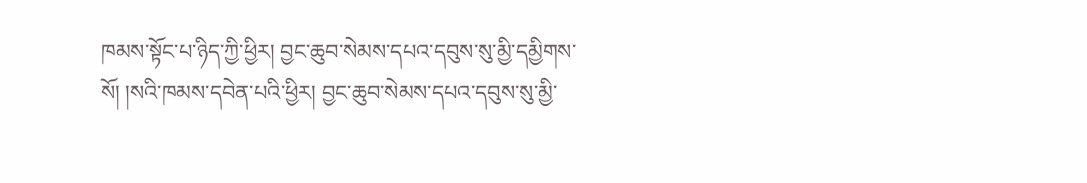ཁམས་སྟོང་པ་ཉིད་ཀྱི་ཕྱིར། བྱང་ཆུབ་སེམས་དཔའ་དབུས་སུ་མྱི་དམྱིགས་ སོ། །སའི་ཁམས་དབེན་པའི་ཕྱིར། བྱང་ཆུབ་སེམས་དཔའ་དབུས་སུ་མྱི་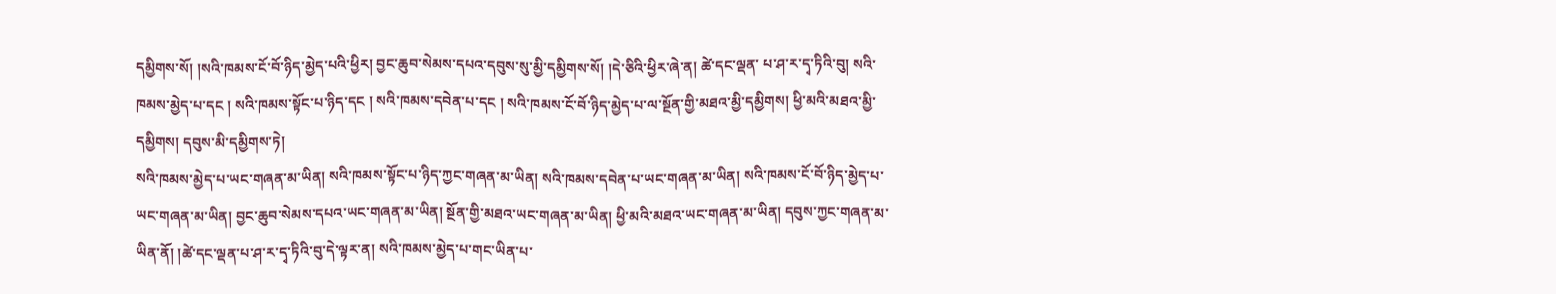དམྱིགས་སོ། །སའི་ཁམས་ངོ་བོ་ཉིད་མྱེད་པའི་ཕྱིར། བྱང་ཆུབ་སེམས་དཔའ་དབུས་སུ་མྱི་དམྱིགས་སོ། །དེ་ཅིའི་ཕྱིར་ཞེ་ན། ཚེ་དང་ལྡན་ པ་ཤ་ར་དྭ་ཏིའི་བུ། སའི་ཁམས་མྱེད་པ་དང ། སའི་ཁམས་སྟོང་པ་ཉིད་དང ། སའི་ཁམས་དབེན་པ་དང ། སའི་ཁམས་ངོ་བོ་ཉིད་མྱེད་པ་ལ་སྔོན་གྱི་མཐའ་མྱི་དམྱིགས། ཕྱི་མའི་མཐའ་མྱི་དམྱིགས། དབུས་མི་དམྱིགས་ཏེ།
སའི་ཁམས་མྱེད་པ་ཡང་གཞན་མ་ཡིན། སའི་ཁམས་སྟོང་པ་ཉིད་ཀྱང་གཞན་མ་ཡིན། སའི་ཁམས་དབེན་པ་ཡང་གཞན་མ་ཡིན། སའི་ཁམས་ངོ་བོ་ཉིད་མྱེད་པ་ཡང་གཞན་མ་ཡིན། བྱང་ཆུབ་སེམས་དཔའ་ཡང་གཞན་མ་ཡིན། སྔོན་གྱི་མཐའ་ཡང་གཞན་མ་ཡིན། ཕྱི་མའི་མཐའ་ཡང་གཞན་མ་ཡིན། དབུས་ཀྱང་གཞན་མ་ཡིན་ནོ། །ཚེ་དང་ལྡན་པ་ཤ་ར་དྭ་ཏིའི་བུ་དེ་ལྟར་ན། སའི་ཁམས་མྱེད་པ་གང་ཡིན་པ་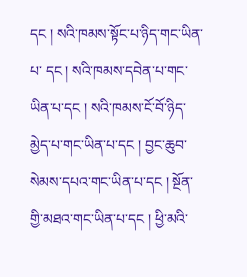དང ། སའི་ཁམས་སྟོང་པ་ཉིད་གང་ཡིན་པ་ དང ། སའི་ཁམས་དབེན་པ་གང་ཡིན་པ་དང ། སའི་ཁམས་ངོ་བོ་ཉིད་མྱེད་པ་གང་ཡིན་པ་དང ། བྱང་ཆུབ་སེམས་དཔའ་གང་ཡིན་པ་དང ། སྔོན་གྱི་མཐའ་གང་ཡིན་པ་དང ། ཕྱི་མའི་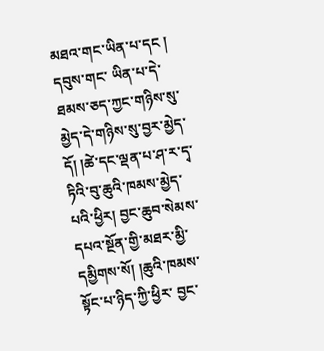མཐའ་གང་ཡིན་པ་དང ། དབུས་གང་ ཡིན་པ་དེ་ཐམས་ཅད་ཀྱང་གཉིས་སུ་མྱེད་དེ་གཉིས་སུ་བྱར་མྱེད་དོ། །ཚེ་དང་ལྡན་པ་ཤ་ར་དྭ་ཏིའི་བུ་ཆུའི་ཁམས་མྱེད་པའི་ཕྱིར། བྱང་ཆུབ་སེམས་དཔའ་སྔོན་གྱི་མཐར་མྱི་དམྱིགས་སོ། །ཆུའི་ཁམས་སྟོང་པ་ཉིད་ཀྱི་ཕྱིར་ བྱང་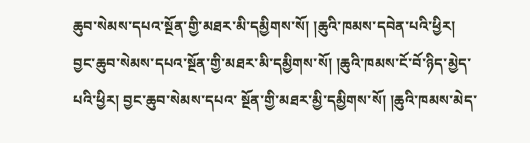ཆུབ་སེམས་དཔའ་སྔོན་གྱི་མཐར་མི་དམྱིགས་སོ། །ཆུའི་ཁམས་དབེན་པའི་ཕྱིར། བྱང་ཆུབ་སེམས་དཔའ་སྔོན་གྱི་མཐར་མི་དམྱིགས་སོ། །ཆུའི་ཁམས་ངོ་བོ་ཉིད་མྱེད་པའི་ཕྱིར། བྱང་ཆུབ་སེམས་དཔའ་ སྔོན་གྱི་མཐར་མྱི་དམྱིགས་སོ། །ཆུའི་ཁམས་མེད་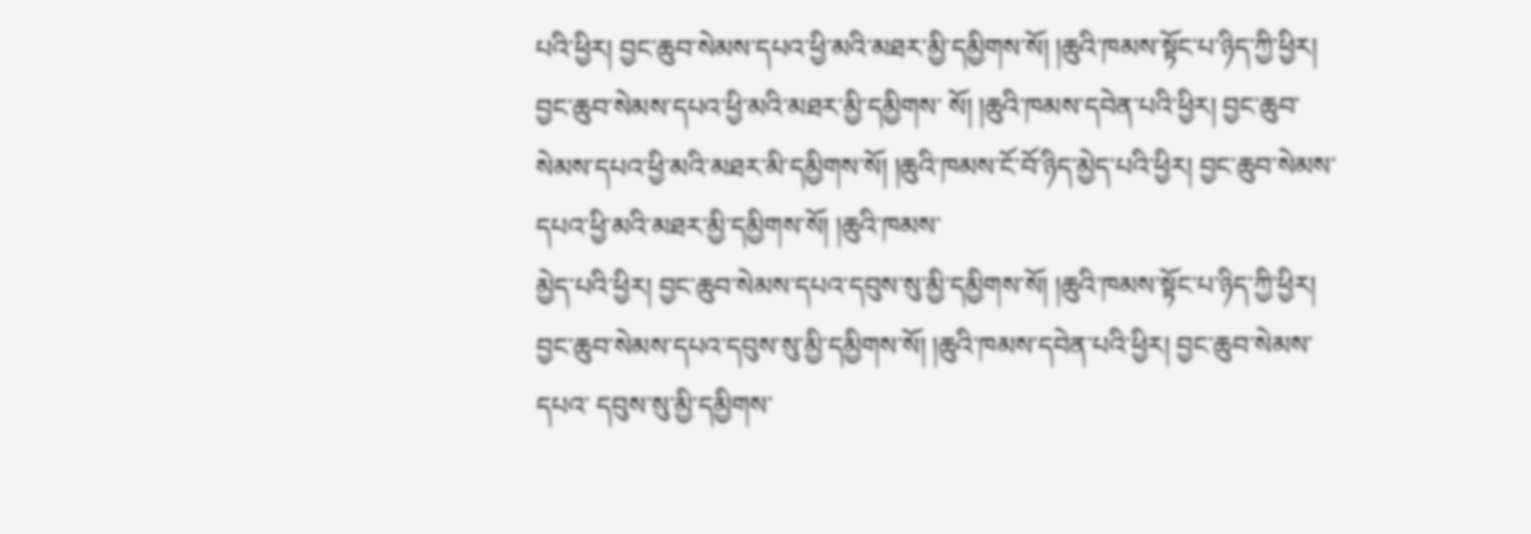པའི་ཕྱིར། བྱང་ཆུབ་སེམས་དཔའ་ཕྱི་མའི་མཐར་མྱི་དམྱིགས་སོ། །ཆུའི་ཁམས་སྟོང་པ་ཉིད་ཀྱི་ཕྱིར། བྱང་ཆུབ་སེམས་དཔའ་ཕྱི་མའི་མཐར་མྱི་དམྱིགས་ སོ། །ཆུའི་ཁམས་དབེན་པའི་ཕྱིར། བྱང་ཆུབ་སེམས་དཔའ་ཕྱི་མའི་མཐར་མི་དམྱིགས་སོ། །ཆུའི་ཁམས་ངོ་བོ་ཉིད་མྱེད་པའི་ཕྱིར། བྱང་ཆུབ་སེམས་དཔའ་ཕྱི་མའི་མཐར་མྱི་དམྱིགས་སོ། །ཆུའི་ཁམས་
མྱེད་པའི་ཕྱིར། བྱང་ཆུབ་སེམས་དཔའ་དབུས་སུ་མྱི་དམྱིགས་སོ། །ཆུའི་ཁམས་སྟོང་པ་ཉིད་ཀྱི་ཕྱིར། བྱང་ཆུབ་སེམས་དཔའ་དབུས་སུ་མྱི་དམྱིགས་སོ། །ཆུའི་ཁམས་དབེན་པའི་ཕྱིར། བྱང་ཆུབ་སེམས་དཔའ་ དབུས་སུ་མྱི་དམྱིགས་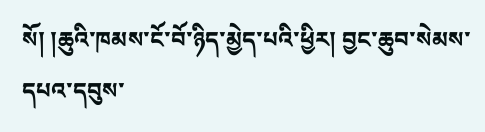སོ། །ཆུའི་ཁམས་ངོ་བོ་ཉིད་མྱེད་པའི་ཕྱིར། བྱང་ཆུབ་སེམས་དཔའ་དབུས་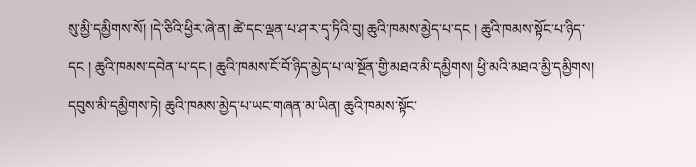སུ་མྱི་དམྱིགས་སོ། །དེ་ཅིའི་ཕྱིར་ཞེ་ན། ཚེ་དང་ལྡན་པ་ཤ་ར་དྭ་ཏིའི་བུ། ཆུའི་ཁམས་མྱེད་པ་དང ། ཆུའི་ཁམས་སྟོང་པ་ཉིད་དང ། ཆུའི་ཁམས་དབེན་པ་དང ། ཆུའི་ཁམས་ངོ་བོ་ཉིད་མྱེད་པ་ལ་སྔོན་གྱི་མཐའ་མི་དམྱིགས། ཕྱི་མའི་མཐའ་མྱི་དམྱིགས། དབུས་མི་དམྱིགས་ཏེ། ཆུའི་ཁམས་མྱེད་པ་ཡང་གཞན་མ་ཡིན། ཆུའི་ཁམས་སྟོང་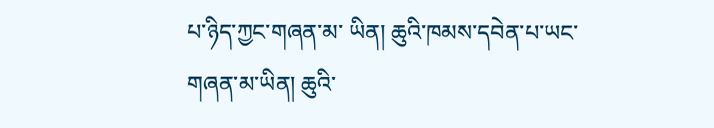པ་ཉིད་ཀྱང་གཞན་མ་ ཡིན། ཆུའི་ཁམས་དབེན་པ་ཡང་གཞན་མ་ཡིན། ཆུའི་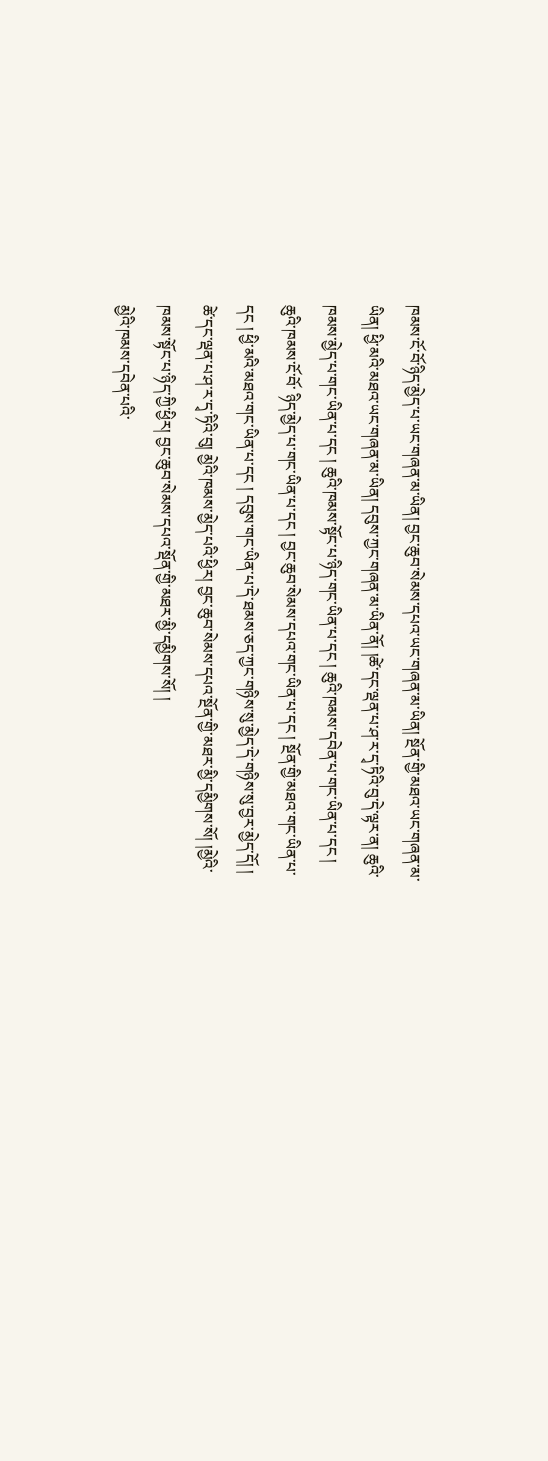ཁམས་ངོ་བོ་ཉིད་མྱེད་པ་ཡང་གཞན་མ་ཡིན། བྱང་ཆུབ་སེམས་དཔའ་ཡང་གཞན་མ་ཡིན། སྔོན་གྱི་མཐའ་ཡང་གཞན་མ་ཡིན། ཕྱི་མའི་མཐའ་ཡང་གཞན་མ་ཡིན། དབུས་ཀྱང་གཞན་མ་ཡིན་ནོ། །ཚེ་དང་ལྡན་པ་ཤ་ར་དྭ་ཏིའི་བུ་དེ་ལྟར་ན། ཆུའི་ཁམས་མྱེད་པ་གང་ཡིན་པ་དང ། ཆུའི་ཁམས་སྟོང་པ་ཉིད་གང་ཡིན་པ་དང ། ཆུའི་ཁམས་དབེན་པ་གང་ཡིན་པ་དང ། ཆུའི་ཁམས་ངོ་བོ་ ཉིད་མྱེད་པ་གང་ཡིན་པ་དང ། བྱང་ཆུབ་སེམས་དཔའ་གང་ཡིན་པ་དང ། སྔོན་གྱི་མཐའ་གང་ཡིན་པ་དང ། ཕྱི་མའི་མཐའ་གང་ཡིན་པ་དང ། དབུས་གང་ཡིན་པ་དེ་ཐམས་ཅད་ཀྱང་གཉིས་སུ་མྱེད་དེ་གཉིས་སུ་བྱར་མྱེད་དོ། ། ཚེ་དང་ལྡན་པ་ཤ་ར་དྭ་ཏིའི་བུ། མྱེའི་ཁམས་མྱེད་པའི་ཕྱིར། བྱང་ཆུབ་སེམས་དཔའ་སྔོན་གྱི་མཐར་མྱི་དམྱིགས་སོ། །མྱེའི་ཁམས་སྟོང་པ་ཉིད་ཀྱི་ཕྱིར། བྱང་ཆུབ་སེམས་དཔའ་སྡོན་གྱི་མཐར་མྱི་དམྱིགས་སོ། །
མྱེའི་ཁམས་དབེན་པའི་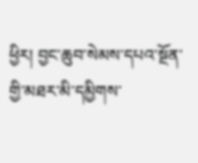ཕྱིར། བྱང་ཆུབ་སེམས་དཔའ་སྔོན་གྱི་མཐར་མི་དམྱིགས་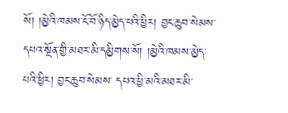སོ། །མྱེའི་ཁམས་ངོ་བོ་ཉིད་མྱེད་པའི་ཕྱིར། བྱང་ཆུབ་སེམས་དཔའ་སྔོན་གྱི་མཐར་མི་དམྱིགས་སོ། །མྱེའི་ཁམས་མྱེད་པའི་ཕྱིར། བྱང་ཆུབ་སེམས་ དཔའ་ཕྱི་མའི་མཐར་མི་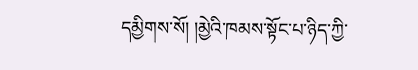དམྱིགས་སོ། །མྱེའི་ཁམས་སྟོང་པ་ཉིད་ཀྱི་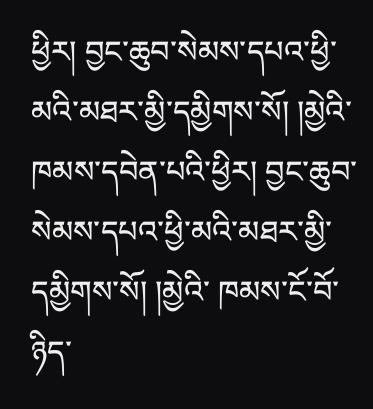ཕྱིར། བྱང་ཆུབ་སེམས་དཔའ་ཕྱི་མའི་མཐར་མྱི་དམྱིགས་སོ། །མྱེའི་ཁམས་དབེན་པའི་ཕྱིར། བྱང་ཆུབ་སེམས་དཔའ་ཕྱི་མའི་མཐར་མྱི་དམྱིགས་སོ། །མྱེའི་ ཁམས་ངོ་བོ་ཉིད་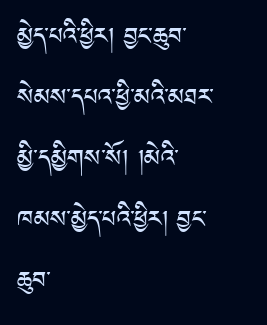མྱེད་པའི་ཕྱིར། བྱང་ཆུབ་སེམས་དཔའ་ཕྱི་མའི་མཐར་མྱི་དམྱིགས་སོ། །མེའི་ཁམས་མྱེད་པའི་ཕྱིར། བྱང་ཆུབ་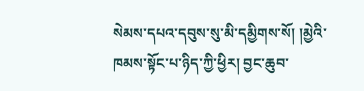སེམས་དཔའ་དབུས་སུ་མི་དམྱིགས་སོ། །མྱེའི་ཁམས་སྟོང་པ་ཉིད་ཀྱི་ཕྱིར། བྱང་ཆུབ་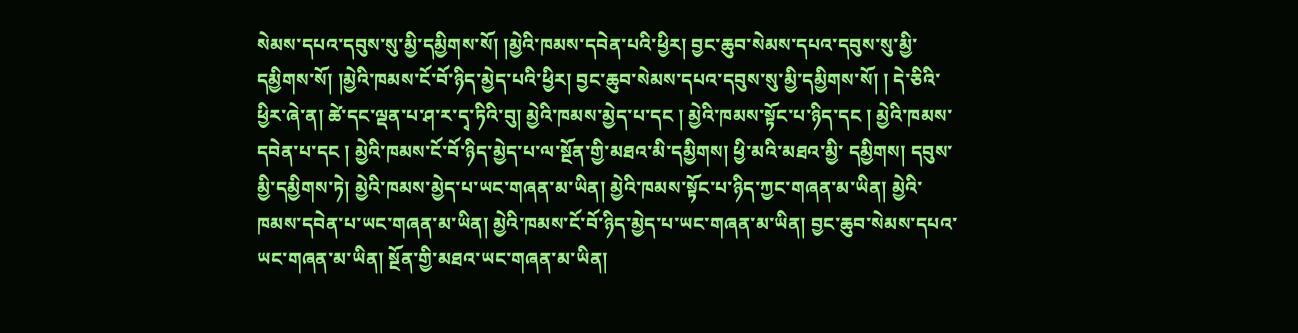སེམས་དཔའ་དབུས་སུ་མྱི་དམྱིགས་སོ། །མྱེའི་ཁམས་དབེན་པའི་ཕྱིར། བྱང་ཆུབ་སེམས་དཔའ་དབུས་སུ་མྱི་དམྱིགས་སོ། །མྱེའི་ཁམས་ངོ་བོ་ཉིད་མྱེད་པའི་ཕྱིར། བྱང་ཆུབ་སེམས་དཔའ་དབུས་སུ་མྱི་དམྱིགས་སོ། ། དེ་ཅིའི་ཕྱིར་ཞེ་ན། ཚེ་དང་ལྡན་པ་ཤ་ར་དྭ་ཏིའི་བུ། མྱེའི་ཁམས་མྱེད་པ་དང ། མྱེའི་ཁམས་སྟོང་པ་ཉིད་དང ། མྱེའི་ཁམས་དབེན་པ་དང ། མྱེའི་ཁམས་ངོ་བོ་ཉིད་མྱེད་པ་ལ་སྔོན་གྱི་མཐའ་མི་དམྱིགས། ཕྱི་མའི་མཐའ་མྱི་ དམྱིགས། དབུས་མྱི་དམྱིགས་ཏེ། མྱེའི་ཁམས་མྱེད་པ་ཡང་གཞན་མ་ཡིན། མྱེའི་ཁམས་སྟོང་པ་ཉིད་ཀྱང་གཞན་མ་ཡིན། མྱེའི་ཁམས་དབེན་པ་ཡང་གཞན་མ་ཡིན། མྱེའི་ཁམས་ངོ་བོ་ཉིད་མྱེད་པ་ཡང་གཞན་མ་ཡིན། བྱང་ཆུབ་སེམས་དཔའ་ཡང་གཞན་མ་ཡིན། སྔོན་གྱི་མཐའ་ཡང་གཞན་མ་ཡིན།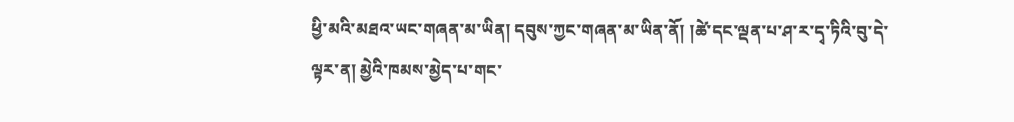ཕྱི་མའི་མཐའ་ཡང་གཞན་མ་ཡིན། དབུས་ཀྱང་གཞན་མ་ཡིན་ནོ། །ཚེ་དང་ལྡན་པ་ཤ་ར་དྭ་ཏིའི་བུ་དེ་ལྟར་ན། མྱེའི་ཁམས་མྱེད་པ་གང་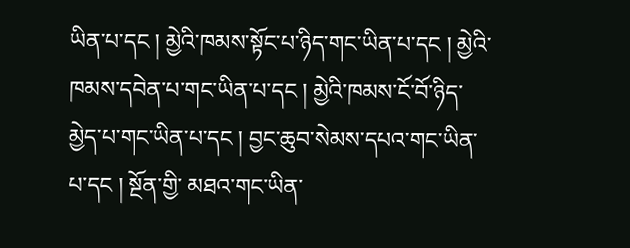ཡིན་པ་དང ། མྱེའི་ཁམས་སྟོང་པ་ཉིད་གང་ཡིན་པ་དང ། མྱེའི་ཁམས་དབེན་པ་གང་ཡིན་པ་དང ། མྱེའི་ཁམས་ངོ་བོ་ཉིད་མྱེད་པ་གང་ཡིན་པ་དང ། བྱང་ཆུབ་སེམས་དཔའ་གང་ཡིན་པ་དང ། སྔོན་གྱི་ མཐའ་གང་ཡིན་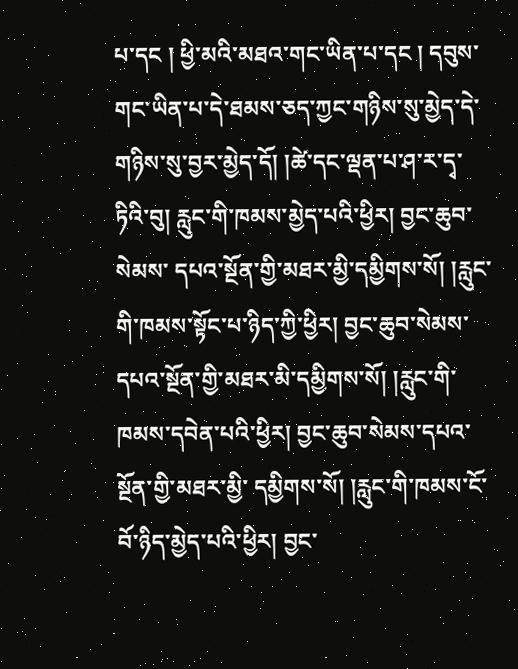པ་དང ། ཕྱི་མའི་མཐའ་གང་ཡིན་པ་དང ། དབུས་གང་ཡིན་པ་དེ་ཐམས་ཅད་ཀྱང་གཉིས་སུ་མྱེད་དེ་གཉིས་སུ་བྱར་མྱེད་དོ། །ཚེ་དང་ལྡན་པ་ཤ་ར་དྭ་ཏིའི་བུ། རླུང་གི་ཁམས་མྱེད་པའི་ཕྱིར། བྱང་ཆུབ་སེམས་ དཔའ་སྔོན་གྱི་མཐར་མྱི་དམྱིགས་སོ། །རླུང་གི་ཁམས་སྟོང་པ་ཉིད་ཀྱི་ཕྱིར། བྱང་ཆུབ་སེམས་དཔའ་སྔོན་གྱི་མཐར་མི་དམྱིགས་སོ། །རླུང་གི་ཁམས་དབེན་པའི་ཕྱིར། བྱང་ཆུབ་སེམས་དཔའ་སྔོན་གྱི་མཐར་མྱི་ དམྱིགས་སོ། །རླུང་གི་ཁམས་ངོ་བོ་ཉིད་མྱེད་པའི་ཕྱིར། བྱང་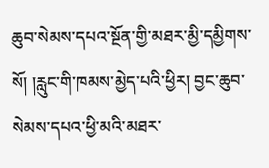ཆུབ་སེམས་དཔའ་སྔོན་གྱི་མཐར་མྱི་དམྱིགས་སོ། །རླུང་གི་ཁམས་མྱེད་པའི་ཕྱིར། བྱང་ཆུབ་སེམས་དཔའ་ཕྱི་མའི་མཐར་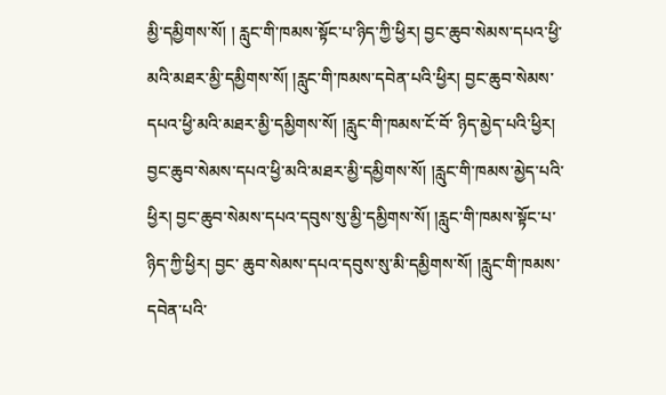མྱི་དམྱིགས་སོ། ། རླུང་གི་ཁམས་སྟོང་པ་ཉིད་ཀྱི་ཕྱིར། བྱང་ཆུབ་སེམས་དཔའ་ཕྱི་མའི་མཐར་མྱི་དམྱིགས་སོ། །རླུང་གི་ཁམས་དབེན་པའི་ཕྱིར། བྱང་ཆུབ་སེམས་དཔའ་ཕྱི་མའི་མཐར་མྱི་དམྱིགས་སོ། །རླུང་གི་ཁམས་ངོ་བོ་ ཉིད་མྱེད་པའི་ཕྱིར། བྱང་ཆུབ་སེམས་དཔའ་ཕྱི་མའི་མཐར་མྱི་དམྱིགས་སོ། །རླུང་གི་ཁམས་མྱེད་པའི་ཕྱིར། བྱང་ཆུབ་སེམས་དཔའ་དབུས་སུ་མྱི་དམྱིགས་སོ། །རླུང་གི་ཁམས་སྟོང་པ་ཉིད་ཀྱི་ཕྱིར། བྱང་ ཆུབ་སེམས་དཔའ་དབུས་སུ་མི་དམྱིགས་སོ། །རླུང་གི་ཁམས་དབེན་པའི་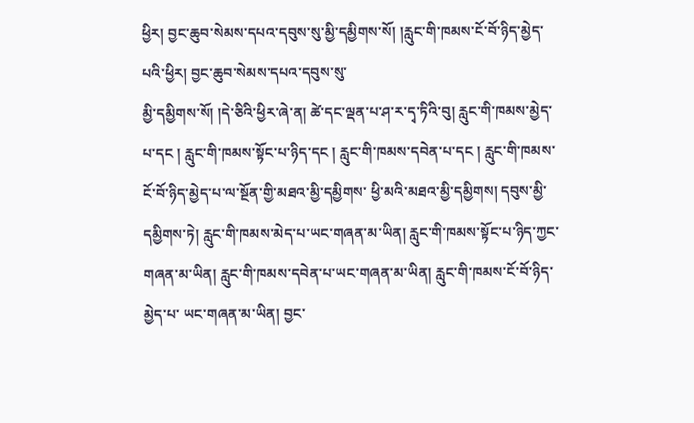ཕྱིར། བྱང་ཆུབ་སེམས་དཔའ་དབུས་སུ་མྱི་དམྱིགས་སོ། །རླུང་གི་ཁམས་ངོ་བོ་ཉིད་མྱེད་པའི་ཕྱིར། བྱང་ཆུབ་སེམས་དཔའ་དབུས་སུ་
མྱི་དམྱིགས་སོ། །དེ་ཅིའི་ཕྱིར་ཞེ་ན། ཚེ་དང་ལྡན་པ་ཤ་ར་དྭ་ཏིའི་བུ། རླུང་གི་ཁམས་མྱེད་པ་དང ། རླུང་གི་ཁམས་སྟོང་པ་ཉིད་དང ། རླུང་གི་ཁམས་དབེན་པ་དང ། རླུང་གི་ཁམས་ངོ་བོ་ཉིད་མྱེད་པ་ལ་སྔོན་གྱི་མཐའ་མྱི་དམྱིགས་ ཕྱི་མའི་མཐའ་མྱི་དམྱིགས། དབུས་མྱི་དམྱིགས་ཏེ། རླུང་གི་ཁམས་མེད་པ་ཡང་གཞན་མ་ཡིན། རླུང་གི་ཁམས་སྟོང་པ་ཉིད་ཀྱང་གཞན་མ་ཡིན། རླུང་གི་ཁམས་དབེན་པ་ཡང་གཞན་མ་ཡིན། རླུང་གི་ཁམས་ངོ་བོ་ཉིད་མྱེད་པ་ ཡང་གཞན་མ་ཡིན། བྱང་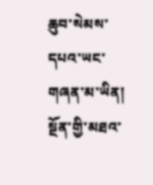ཆུབ་སེམས་དཔའ་ཡང་གཞན་མ་ཡིན། སྔོན་གྱི་མཐའ་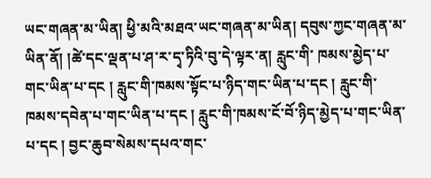ཡང་གཞན་མ་ཡིན། ཕྱི་མའི་མཐའ་ཡང་གཞན་མ་ཡིན། དབུས་ཀྱང་གཞན་མ་ཡིན་ནོ། །ཚེ་དང་ལྡན་པ་ཤ་ར་དྭ་ཏིའི་བུ་དེ་ལྟར་ན། རླུང་གི་ ཁམས་མྱེད་པ་གང་ཡིན་པ་དང ། རླུང་གི་ཁམས་སྟོང་པ་ཉིད་གང་ཡིན་པ་དང ། རླུང་གི་ཁམས་དབེན་པ་གང་ཡིན་པ་དང ། རླུང་གི་ཁམས་ངོ་བོ་ཉིད་མྱེད་པ་གང་ཡིན་པ་དང ། བྱང་ཆུབ་སེམས་དཔའ་གང་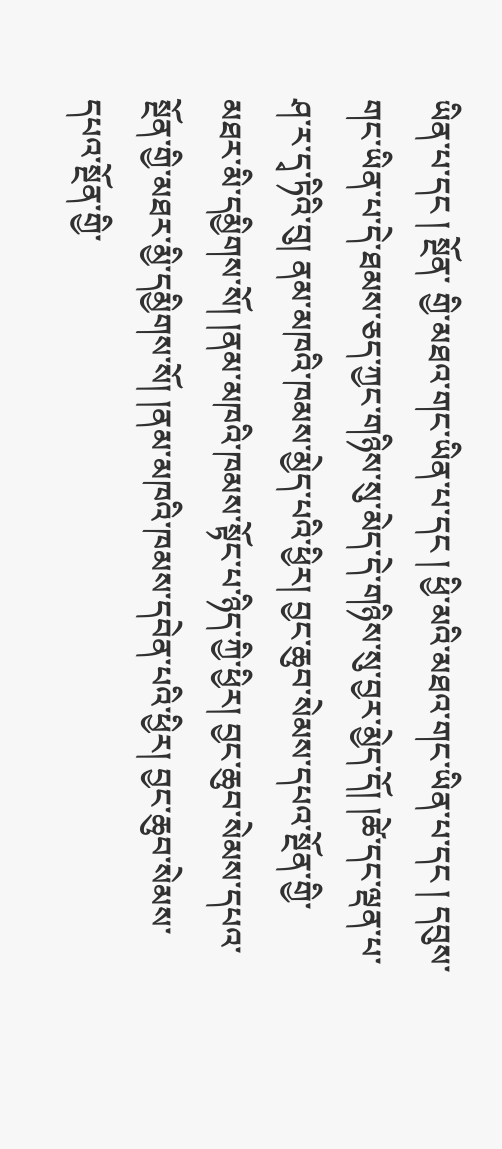ཡིན་པ་དང ། སྔོན་ གྱི་མཐའ་གང་ཡིན་པ་དང ། ཕྱི་མའི་མཐའ་གང་ཡིན་པ་དང ། དབུས་གང་ཡིན་པ་དེ་ཐམས་ཅད་ཀྱང་གཉིས་སུ་མེད་དེ་གཉིས་སུ་བྱར་མྱེད་དོ། །ཚེ་དང་ལྡན་པ་ཤ་ར་དྭ་ཏིའི་བུ། ནམ་མཁའི་ཁམས་མྱེད་པའི་ཕྱིར། བྱང་ཆུབ་སེམས་དཔའ་སྔོན་གྱི་མཐར་མི་དམྱིགས་སོ། །ནམ་མཁའི་ཁམས་སྟོང་པ་ཉིད་ཀྱི་ཕྱིར། བྱང་ཆུབ་སེམས་དཔའ་སྔོན་གྱི་མཐར་མྱི་དམྱིགས་སོ། །ནམ་མཁའི་ཁམས་དབེན་པའི་ཕྱིར། བྱང་ཆུབ་སེམས་ དཔའ་སྔོན་གྱི་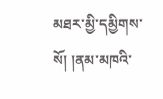མཐར་མྱི་དམྱིགས་སོ། །ནམ་མཁའི་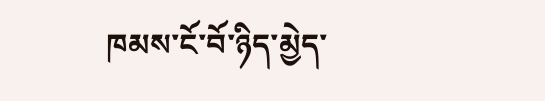ཁམས་ངོ་བོ་ཉིད་མྱེད་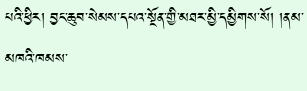པའི་ཕྱིར། བྱང་ཆུབ་སེམས་དཔའ་སྔོན་གྱི་མཐར་མྱི་དམྱིགས་སོ། །ནམ་མཁའི་ཁམས་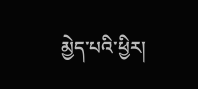མྱེད་པའི་ཕྱིར།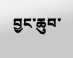བྱང་ཆུབ་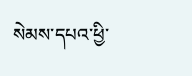སེམས་དཔའ་ཕྱི་